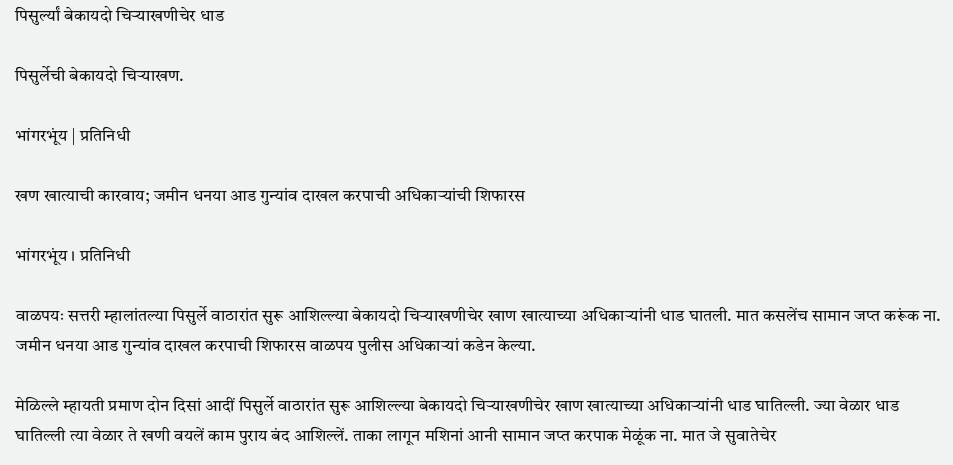पिसुर्ल्यां बेकायदो चिऱ्याखणीचेर धाड

पिसुर्लेची बेकायदो चिऱ्याखण.

भांगरभूंय | प्रतिनिधी

खण खात्याची कारवाय; जमीन धनया आड गुन्यांव दाखल करपाची अधिकाऱ्यांची शिफारस

भांगरभूंय । प्रतिनिधी

वाळपयः सत्तरी म्हालांतल्या पिसुर्ले वाठारांत सुरू आशिल्ल्या बेकायदो चिऱ्याखणीचेर खाण खात्याच्या अधिकाऱ्यांनी धाड घातली. मात कसलेंच सामान जप्त करूंक ना. जमीन धनया आड गुन्यांव दाखल करपाची शिफारस वाळपय पुलीस अधिकाऱ्यां कडेन केल्या.

मेळिल्ले म्हायती प्रमाण दोन दिसां आदीं पिसुर्ले वाठारांत सुरू आशिल्ल्या बेकायदो चिऱ्याखणीचेर खाण खात्याच्या अधिकाऱ्यांनी धाड घातिल्ली. ज्या वेळार धाड घातिल्ली त्या वेळार ते खणी वयलें काम पुराय बंद आशिल्लें. ताका लागून मशिनां आनी सामान जप्त करपाक मेळूंक ना. मात जे सुवातेचेर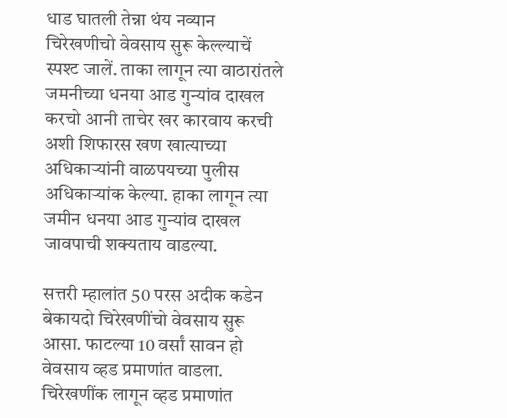धाड घातली तेन्ना थंय नव्यान चिरेखणीचो वेवसाय सुरू केल्ल्याचें स्पश्ट जालें. ताका लागून त्या वाठारांतले जमनीच्या धनया आड गुन्यांव दाखल करचो आनी ताचेर खर कारवाय करची अशी शिफारस खण खात्याच्या अधिकाऱ्यांनी वाळपयच्या पुलीस अधिकाऱ्यांक केल्या. हाका लागून त्या जमीन धनया आड गुन्यांव दाखल जावपाची शक्यताय वाडल्या.

सत्तरी म्हालांत 50 परस अदीक कडेन बेकायदो चिरेखणींचो वेवसाय सुरू आसा. फाटल्या 10 वर्सां सावन हो वेवसाय व्हड प्रमाणांत वाडला. चिरेखणींक लागून व्हड प्रमाणांत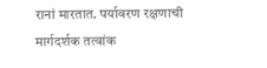रानां मारतात. पर्यावरण रक्षणाची मार्गदर्शक तत्वांक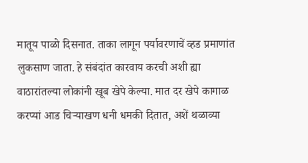मातूय पाळो दिसनात. ताका लागून पर्यावरणाचें व्हड प्रमाणांत लुकसाण जाता. हे संबंदांत कारवाय करची अशी ह्या वाठारांतल्या लोकांनी खूब खेपे केल्या. मात दर खेपे कागाळ करप्यां आड चिऱ्याखण धनी धमकी दितात, अशें थळाव्या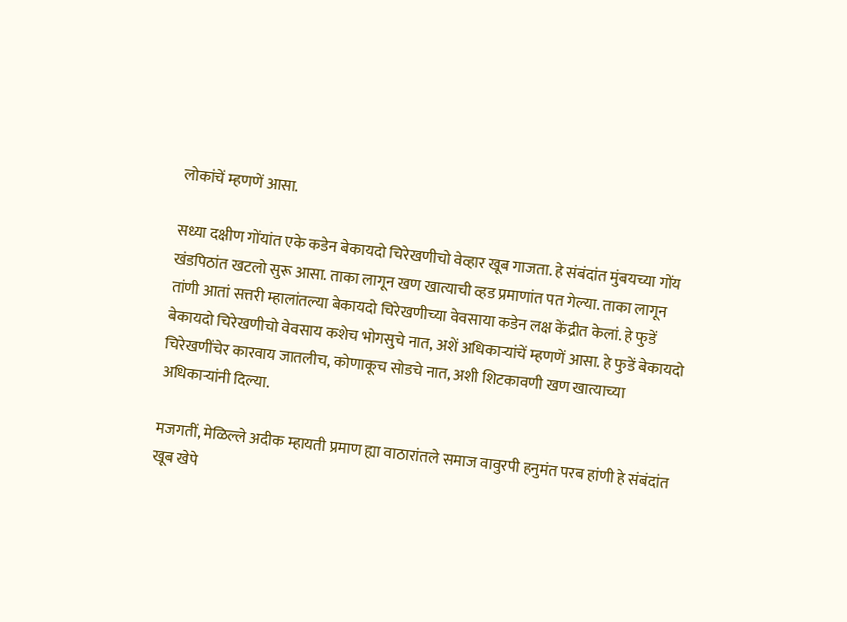लोकांचें म्हणणें आसा.

सध्या दक्षीण गोंयांत एके कडेन बेकायदो चिरेखणीचो वेव्हार खूब गाजता. हे संबंदांत मुंबयच्या गोंय खंडपिठांत खटलो सुरू आसा. ताका लागून खण खात्याची व्हड प्रमाणांत पत गेल्या. ताका लागून तांणी आतां सत्तरी म्हालांतल्या बेकायदो चिरेखणीच्या वेवसाया कडेन लक्ष केंद्रीत केलां. हे फुडें बेकायदो चिरेखणीचो वेवसाय कशेच भोगसुचे नात, अशें अधिकाऱ्यांचें म्हणणें आसा. हे फुडें बेकायदो चिरेखणींचेर कारवाय जातलीच, कोणाकूच सोडचे नात, अशी शिटकावणी खण खात्याच्या अधिकाऱ्यांनी दिल्या.

मजगतीं, मेळिल्ले अदीक म्हायती प्रमाण ह्या वाठारांतले समाज वावुरपी हनुमंत परब हांणी हे संबंदांत खूब खेपे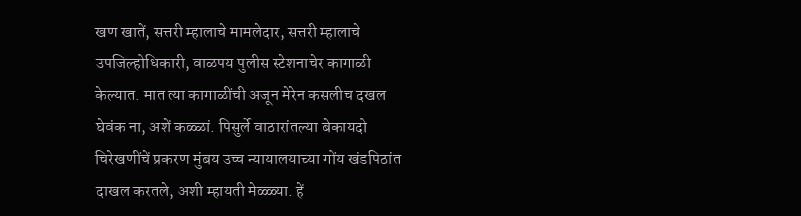खण खातें, सत्तरी म्हालाचे मामलेदार, सत्तरी म्हालाचे उपजिल्होधिकारी, वाळपय पुलीस स्टेशनाचेर कागाळी केल्यात. मात त्या कागाळींची अजून मेरेन कसलीच दखल घेवंक ना, अशें कळ्ळां. पिसुर्ले वाठारांतल्या बेकायदो चिरेखणींचें प्रकरण मुंबय उच्च न्यायालयाच्या गोंय खंडपिठांत दाखल करतले, अशी म्हायती मेळ्ळ्या. हें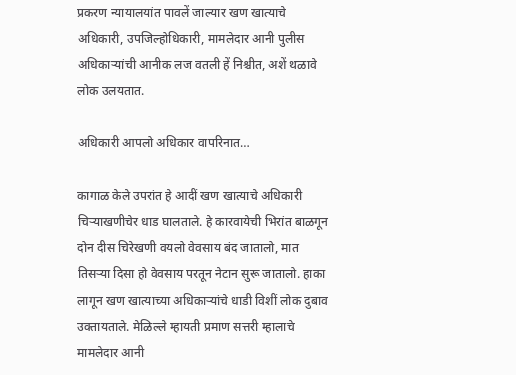प्रकरण न्यायालयांत पावलें जाल्यार खण खात्याचे अधिकारी, उपजिल्होधिकारी, मामलेदार आनी पुलीस अधिकाऱ्यांची आनीक लज वतली हें निश्चीत, अशें थळावे लोक उलयतात.

अधिकारी आपलो अधिकार वापरिनात…

कागाळ केले उपरांत हे आदीं खण खात्याचे अधिकारी चिऱ्याखणीचेर धाड घालताले. हे कारवायेची भिरांत बाळगून दोन दीस चिरेखणी वयलो वेवसाय बंद जातालो, मात तिसऱ्या दिसा हो वेवसाय परतून नेटान सुरू जातालो. हाका लागून खण खात्याच्या अधिकाऱ्यांचे धाडी विशीं लोक दुबाव उक्तायताले. मेळिल्ले म्हायती प्रमाण सत्तरी म्हालाचे मामलेदार आनी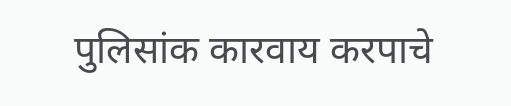पुलिसांक कारवाय करपाचे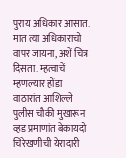पुराय अधिकार आसात. मात त्या अधिकाराचो वापर जायना, अशें चित्र दिसता. म्हत्वाचें म्हणल्यार होंडा वाठारांत आशिल्ले पुलीस चौकी मुखारून व्हड प्रमाणांत बेकायदो चिरेखणीची येरादारी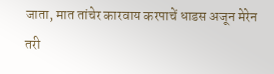जाता, मात तांचेर कारवाय करपाचें धाडस अजून मेरेन तरी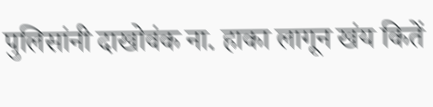पुलिसांनी दाखोवंक ना. हाका लागून खंय कितें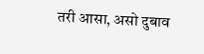तरी आसा, असो दुबाव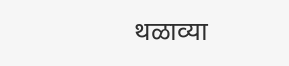थळाव्या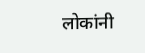लोकांनी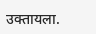उक्तायला.